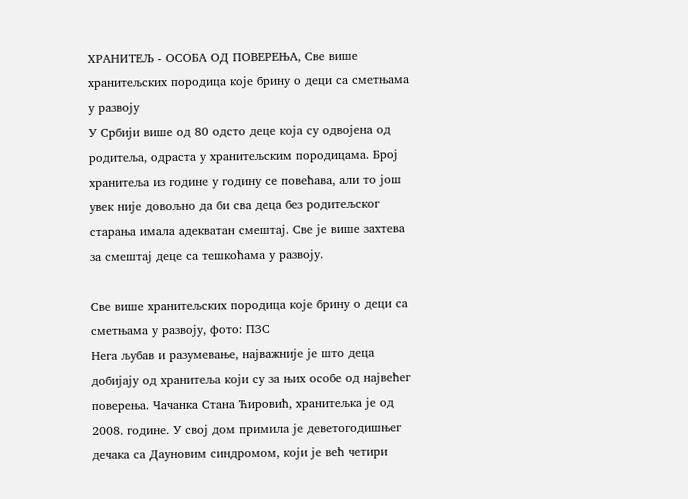ХРАНИТЕЉ - ОСОБА ОД ПОВЕРЕЊА, Све више хранитељских породица које брину о деци са сметњама у развоју
У Србији више од 80 одсто деце која су одвојена од родитеља, одраста у хранитељским породицама. Број хранитеља из године у годину се повећава, али то још увек није довољно да би сва деца без родитељског старања имала адекватан смештај. Све је више захтева за смештај деце са тешкоћама у развоју.

Све више хранитељских породица које брину о деци са сметњама у развоју, фото: ПЗС
Нега љубав и разумевање, најважније је што деца добијају од хранитеља који су за њих особе од највећег поверења. Чачанка Стана Ћировић, хранитељка је од 2008. године. У свој дом примила је деветогодишњег дечака са Дауновим синдромом, који је већ четири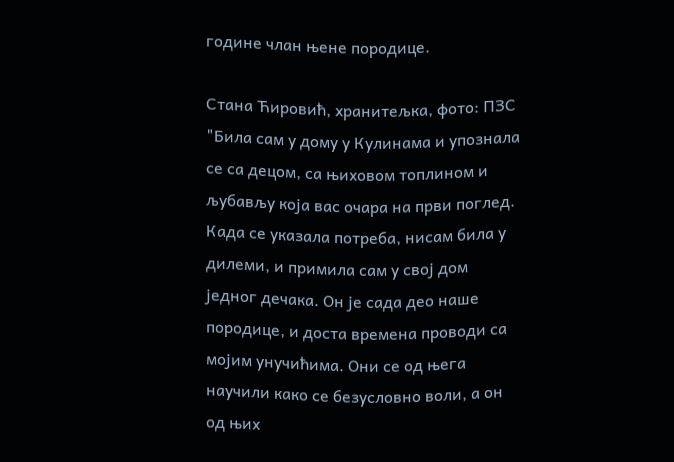године члан њене породице.

Стана Ћировић, хранитељка, фото: ПЗС
"Била сам у дому у Кулинама и упознала се са децом, са њиховом топлином и љубављу која вас очара на први поглед. Када се указала потреба, нисам била у дилеми, и примила сам у свој дом једног дечака. Он је сада део наше породице, и доста времена проводи са мојим унучићима. Они се од њега научили како се безусловно воли, а он од њих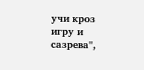учи кроз игру и сазрева",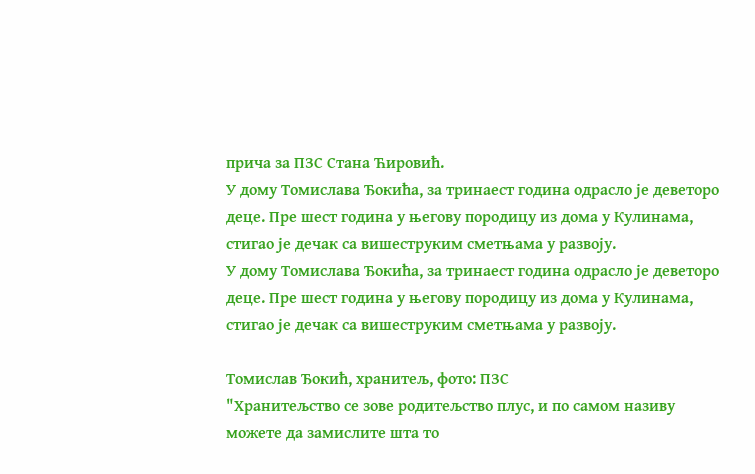прича за ПЗС Стана Ћировић.
У дому Томислава Ђокића, за тринаест година одрасло је деветоро деце. Пре шест година у његову породицу из дома у Кулинама, стигао је дечак са вишеструким сметњама у развоју.
У дому Томислава Ђокића, за тринаест година одрасло је деветоро деце. Пре шест година у његову породицу из дома у Кулинама, стигао је дечак са вишеструким сметњама у развоју.

Томислав Ђокић, хранитељ, фото: ПЗС
"Хранитељство се зове родитељство плус, и по самом називу можете да замислите шта то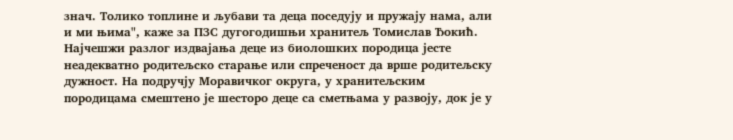знач. Толико топлине и љубави та деца поседују и пружају нама, али и ми њима", каже за ПЗС дугогодишњи хранитељ Томислав Ђокић.
Најчешжи разлог издвајања деце из биолошких породица јесте неадекватно родитељско старање или спреченост да врше родитељску дужност. На подручју Моравичког округа, у хранитељским породицама смештено је шесторо деце са сметњама у развоју, док је у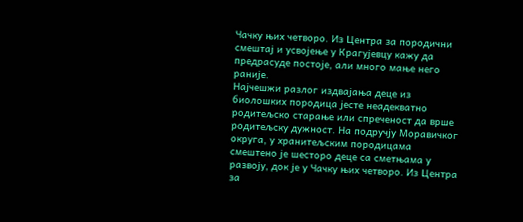Чачку њих четворо. Из Центра за породични смештај и усвојење у Крагујевцу кажу да предрасуде постоје, али много мање него раније.
Најчешжи разлог издвајања деце из биолошких породица јесте неадекватно родитељско старање или спреченост да врше родитељску дужност. На подручју Моравичког округа, у хранитељским породицама смештено је шесторо деце са сметњама у развоју, док је у Чачку њих четворо. Из Центра за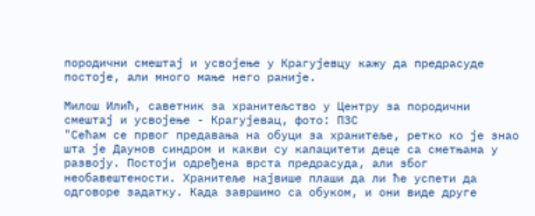породични смештај и усвојење у Крагујевцу кажу да предрасуде постоје, али много мање него раније.

Милош Илић, саветник за хранитељство у Центру за породични смештај и усвојење - Крагујевац, фото: ПЗС
"Сећам се првог предавања на обуци за хранитеље, ретко ко је знао шта је Даунов синдром и какви су капацитети деце са сметњама у развоју. Постоји одређена врста предрасуда, али због необавештености. Хранитеље највише плаши да ли ће успети да одговоре задатку. Када завршимо са обуком, и они виде друге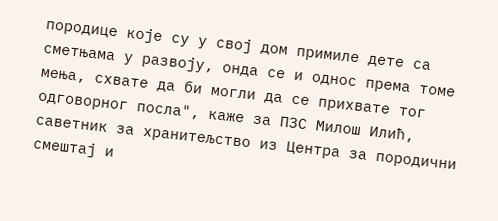породице које су у свој дом примиле дете са сметњама у развоју, онда се и однос према томе мења, схвате да би могли да се прихвате тог одговорног посла", каже за ПЗС Милош Илић, саветник за хранитељство из Центра за породични смештај и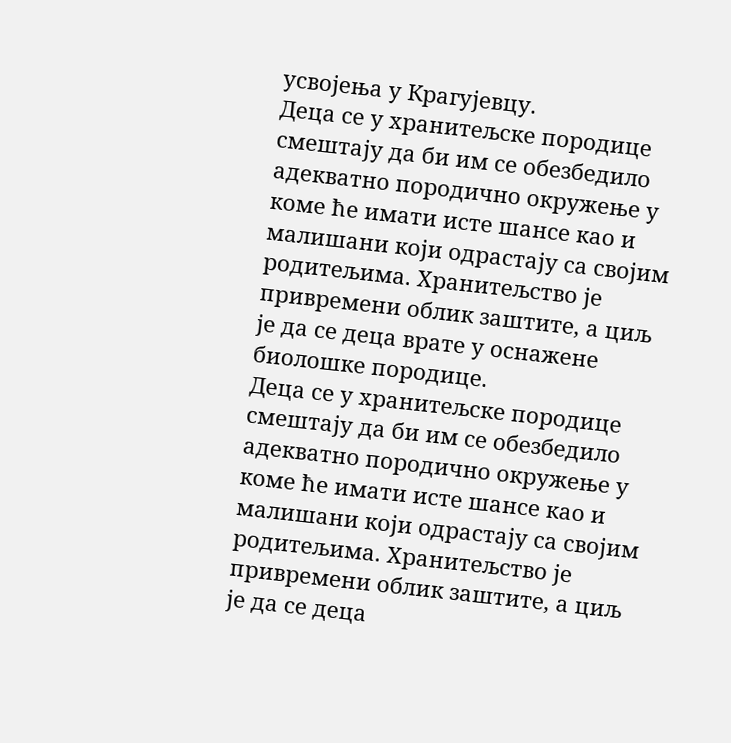усвојења у Крагујевцу.
Деца се у хранитељске породице смештају да би им се обезбедило адекватно породично окружење у коме ће имати исте шансе као и малишани који одрастају са својим родитељима. Хранитељство је привремени облик заштите, а циљ је да се деца врате у оснажене биолошке породице.
Деца се у хранитељске породице смештају да би им се обезбедило адекватно породично окружење у коме ће имати исте шансе као и малишани који одрастају са својим родитељима. Хранитељство је привремени облик заштите, а циљ је да се деца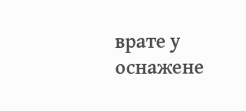врате у оснажене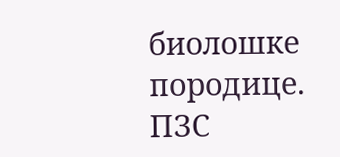биолошке породице.
ПЗС